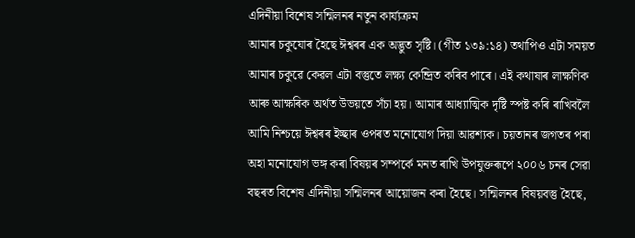এদিনীয়া বিশেষ সন্মিলনৰ নতুন কাৰ্য্যক্ৰম
আমাৰ চকুযোৰ হৈছে ঈশ্বৰৰ এক অদ্ভুত সৃষ্টি। (গীত ১৩৯:১৪) তথাপিও এটা সময়ত আমাৰ চকুৱে কেৱল এটা বস্তুতে লক্ষ্য কেন্দ্ৰিত কৰিব পাৰে। এই কথাষাৰ লাক্ষণিক আৰু আক্ষৰিক অৰ্থত উভয়তে সঁচা হয়। আমাৰ আধ্যাত্মিক দৃষ্টি স্পষ্ট কৰি ৰাখিবলৈ আমি নিশ্চয়ে ঈশ্বৰৰ ইচ্ছাৰ ওপৰত মনোযোগ দিয়া আৱশ্যক। চয়তানৰ জগতৰ পৰা অহা মনোযোগ ভঙ্গ কৰা বিষয়ৰ সম্পৰ্কে মনত ৰাখি উপযুক্তৰূপে ২০০৬ চনৰ সেৱা বছৰত বিশেষ এদিনীয়া সন্মিলনৰ আয়োজন কৰা হৈছে। সন্মিলনৰ বিষয়বস্তু হৈছে,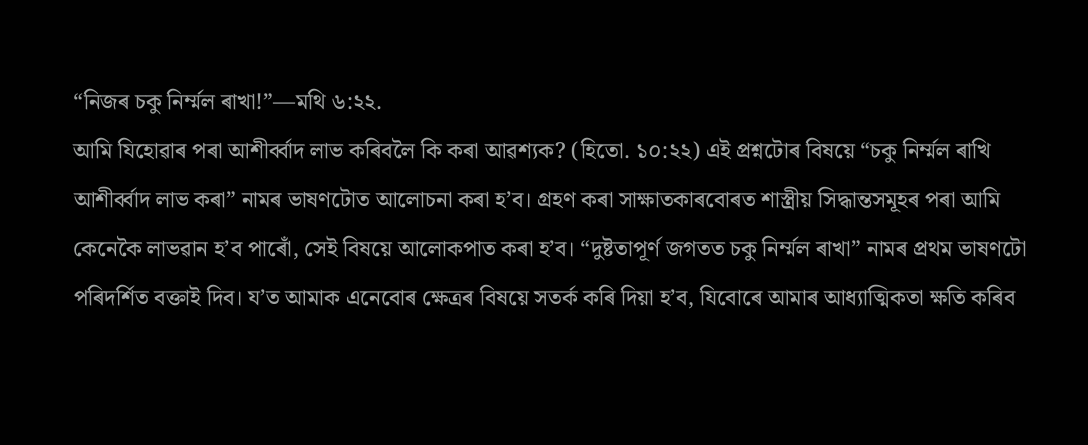“নিজৰ চকু নিৰ্ম্মল ৰাখা!”—মথি ৬:২২.
আমি যিহোৱাৰ পৰা আশীৰ্ব্বাদ লাভ কৰিবলৈ কি কৰা আৱশ্যক? (হিতো. ১০:২২) এই প্ৰশ্নটোৰ বিষয়ে “চকু নিৰ্ম্মল ৰাখি আশীৰ্ব্বাদ লাভ কৰা” নামৰ ভাষণটোত আলোচনা কৰা হʼব। গ্ৰহণ কৰা সাক্ষাতকাৰবোৰত শাস্ত্ৰীয় সিদ্ধান্তসমূহৰ পৰা আমি কেনেকৈ লাভৱান হʼব পাৰোঁ, সেই বিষয়ে আলোকপাত কৰা হʼব। “দুষ্টতাপূৰ্ণ জগতত চকু নিৰ্ম্মল ৰাখা” নামৰ প্ৰথম ভাষণটো পৰিদৰ্শিত বক্তাই দিব। যʼত আমাক এনেবোৰ ক্ষেত্ৰৰ বিষয়ে সতৰ্ক কৰি দিয়া হʼব, যিবোৰে আমাৰ আধ্যাত্মিকতা ক্ষতি কৰিব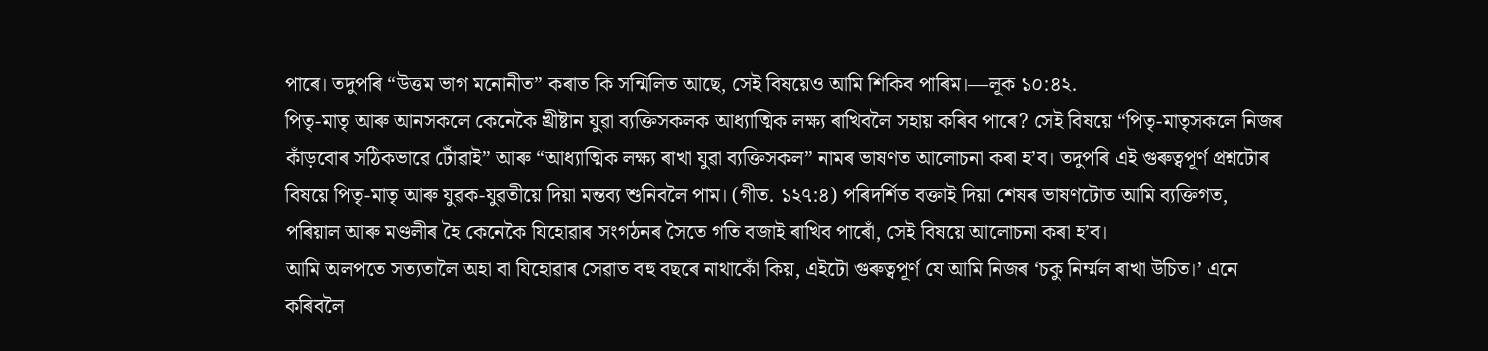পাৰে। তদুপৰি “উত্তম ভাগ মনোনীত” কৰাত কি সন্মিলিত আছে, সেই বিষয়েও আমি শিকিব পাৰিম।—লূক ১০:৪২.
পিতৃ-মাতৃ আৰু আনসকলে কেনেকৈ খ্ৰীষ্টান যুৱা ব্যক্তিসকলক আধ্যাত্মিক লক্ষ্য ৰাখিবলৈ সহায় কৰিব পাৰে? সেই বিষয়ে “পিতৃ-মাতৃসকলে নিজৰ কাঁড়বোৰ সঠিকভাৱে টোঁৱাই” আৰু “আধ্যাত্মিক লক্ষ্য ৰাখা যুৱা ব্যক্তিসকল” নামৰ ভাষণত আলোচনা কৰা হʼব। তদুপৰি এই গুৰুত্বপূৰ্ণ প্ৰশ্নটোৰ বিষয়ে পিতৃ-মাতৃ আৰু যুৱক-যুৱতীয়ে দিয়া মন্তব্য শুনিবলৈ পাম। (গীত. ১২৭:৪) পৰিদৰ্শিত বক্তাই দিয়া শেষৰ ভাষণটোত আমি ব্যক্তিগত, পৰিয়াল আৰু মণ্ডলীৰ হৈ কেনেকৈ যিহোৱাৰ সংগঠনৰ সৈতে গতি বজাই ৰাখিব পাৰোঁ, সেই বিষয়ে আলোচনা কৰা হʼব।
আমি অলপতে সত্যতালৈ অহা বা যিহোৱাৰ সেৱাত বহু বছৰে নাথাকোঁ কিয়, এইটো গুৰুত্বপূৰ্ণ যে আমি নিজৰ ‘চকু নিৰ্ম্মল ৰাখা উচিত।’ এনে কৰিবলৈ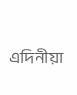এদিনীয়া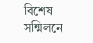বিশেষ সন্মিলনে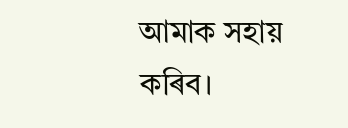আমাক সহায় কৰিব।